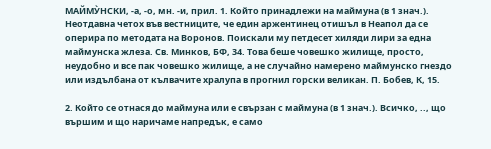МАЙМУ̀НСКИ, -а, -о, мн. -и, прил. 1. Който принадлежи на маймуна (в 1 знач.). Неотдавна четох във вестниците, че един аржентинец отишъл в Неапол да се оперира по методата на Воронов. Поискали му петдесет хиляди лири за една маймунска жлеза. Св. Минков, БФ, 34. Това беше човешко жилище, просто, неудобно и все пак човешко жилище, а не случайно намерено маймунско гнездо или издълбана от кълвачите хралупа в прогнил горски великан. П. Бобев, К, 15.

2. Който се отнася до маймуна или е свързан с маймуна (в 1 знач.). Всичко, .., що вършим и що наричаме напредък, е само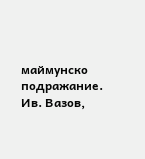маймунско подражание. Ив. Вазов,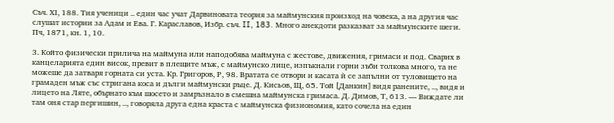Съч. ХI, 188. Тия ученици .. един час учат Дарвиновата теория за маймунския произход на човека, а на другия час слушат истории за Адам и Ева. Г. Караславов, Избр. съч. II, 183. Много анекдоти разказват за маймунските шеги. Пч, 1871, кн. 1, 10.

3. Който физически прилича на маймуна или наподобява маймуна с жестове, движения, гримаси и под. Сварих в канцеларията един висок, превит в плещите мъж, с маймунско лице, изпъкнали горни зъби толкова много, та не можеше да затваря горната си уста. Кр. Григоров, Р, 98. Вратата се отвори и касата ѝ се запълни от туловището на грамаден мъж със стригана коса и дълги маймунски ръце. Д. Кисьов, Щ, 65. Той [Данкин] видя ранените, .., видя и лицето на Ляте, обърнато към шосето и замръзнало в смешна маймунска гримаса. Д. Димов, Т, 613. — Виждате ли там оня стар пергишин, .., говоряла друга една краста с маймунска физиономия, като сочела на един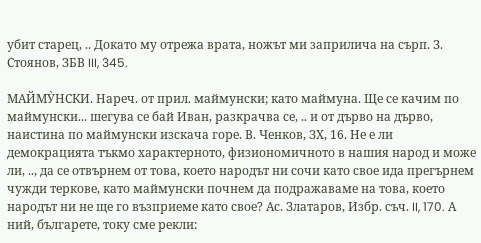убит старец, .. Докато му отрежа врата, ножът ми заприлича на сърп. З. Стоянов, ЗБВ III, 345.

МАЙМУ̀НСКИ. Нареч. от прил. маймунски; като маймуна. Ще се качим по маймунски... шегува се бай Иван, разкрачва се, .. и от дърво на дърво, наистина по маймунски изскача горе. В. Ченков, ЗХ, 16. Не е ли демокрацията тъкмо характерното, физиономичното в нашия народ и може ли, .., да се отвърнем от това, което народът ни сочи като свое ида прегърнем чужди теркове, като маймунски почнем да подражаваме на това, което народът ни не ще го възприеме като свое? Ас. Златаров, Избр. съч. II, 170. А ний, българете, току сме рекли: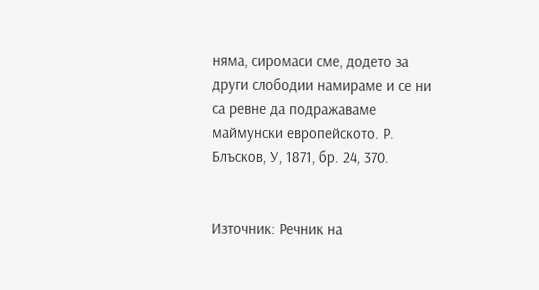няма, сиромаси сме, додето за други слободии намираме и се ни са ревне да подражаваме маймунски европейското. Р. Блъсков, У, 1871, бр. 24, 370.


Източник: Речник на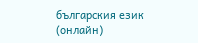българския език (онлайн)